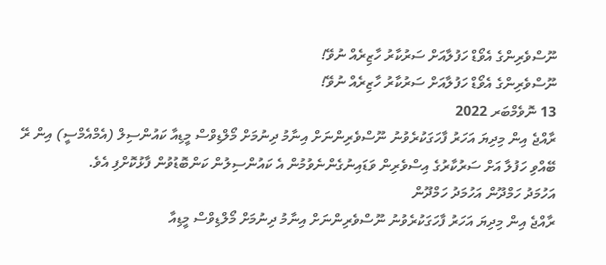ނޫސްވެރިންގެ އެވޯޑް ހަފުލާއަށް ސަރުކާރު ހާޒިރެއް ނުވޭ!
ނޫސްވެރިންގެ އެވޯޑް ހަފުލާއަށް ސަރުކާރު ހާޒިރެއް ނުވޭ!
13 ނޮވެމްބަރ 2022
ރާއްޖެ އިން މިދިޔަ އަހަރު ފާހަގަކުރެވުނު ނޫސްވެރިންނަށް އިނާމު ދިނުމަށް މޯލްޑިވްސް މީޑިއާ ކައުންސިލް (އެމްއެމްސީ) އިން ރޭ ބޭއްވި ހަފުލާ އަށް ސަރުކާރުގެ އިސްވެރިން ވަޑައިނުގެންނެވުމުން އެ ކައުންސިލުން ކަންބޮޑުވުން ފާޅުކޮށްފި އެވެ.
އަހުމަދު ހަމްދޫން އަހުމަދު ހަމްދޫން
ރާއްޖެ އިން މިދިޔަ އަހަރު ފާހަގަކުރެވުނު ނޫސްވެރިންނަށް އިނާމު ދިނުމަށް މޯލްޑިވްސް މީޑިއާ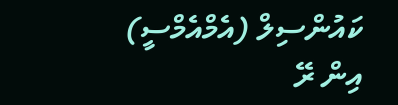ކައުންސިލް (އެމްއެމްސީ) އިން ރޭ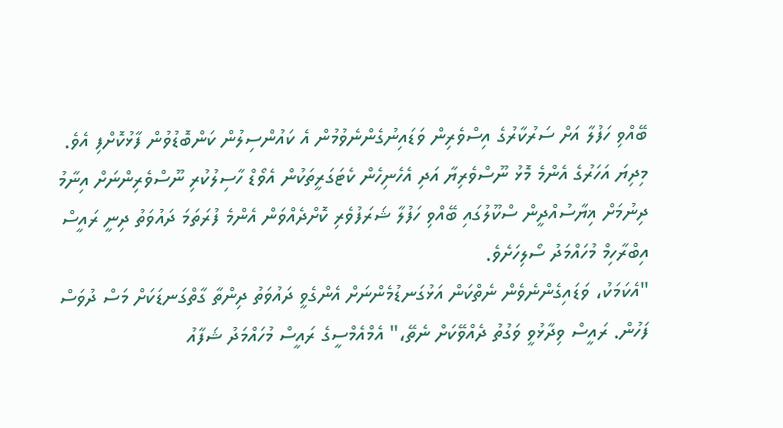ބޭއްވި ހަފުލާ އަށް ސަރުކާރުގެ އިސްވެރިން ވަޑައިނުގެންނެވުމުން އެ ކައުންސިލުން ކަންބޮޑުވުން ފާޅުކޮށްފި އެވެ.
މިދިޔަ އަހަރުގެ އެންމެ މޮޅު ނޫސްވެރިޔާ އަދި އެހެނިހެން ކެޓަގަރީތަކުން އެވޯޑް ހާސިލުކުރި ނޫސްވެރިންނަށް އިނާމު ދިނުމަށް ޣިޔާސުއްދީން ސްކޫލުގައި ބޭއްވި ހަފުލާ ޝަރަފުވެރި ކޮށްދެއްވަން އެންމެ ފުރަތަމަ ދައުވަތު ދިނީ ރައީސް އިބްރާހިމް މުހައްމަދު ސޯލިހަށެވެ.
"އެކަމަކު، ވަޑައިގެންނެވެން ނެތްކަން އަޅުގަނޑުމެންނަށް އެންގެވީ ދައުވަތު ދިންތާ ގާތްގަނޑަކަށް މަސް ދުވަސް ފަހުން. ރައީސް ވިދާޅުވީ ވަގުތު ދެއްވޭކަށް ނެތޭ،" އެމްއެމްސީގެ ރައީސް މުހައްމަދު ޝަފާއު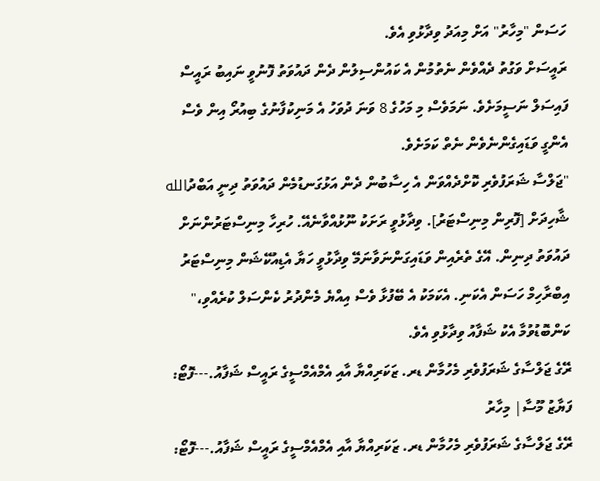ހަސަން "މިހާރު" އަށް މިއަދު ވިދާޅުވި އެވެ.
ރައީސަށް ވަގުތު ދެއްވެން ނެތުމުން އެ ކައުންސިލުން ދެން ދައުވަތު ފޮނުވީ ނައިބު ރައީސް ފައިސަލް ނަސީމަށެވެ. ނަމަވެސް މި މަހުގެ 8 ވަނަ ދުވަހު އެ މަނިކުފާނުގެ ބިއުރޯ އިން ވެސް އެންގީ ވަޑައިގެންނެވެން ނެތް ކަމަށެވެ.
"ޖަލްސާ ޝަރަފުވެރި ކޮށްދެއްވަން އެ ހިސާބުން ދެން އަޅުގަނޑުމެން ދައުވަތު ދިނީ އަބްދުالله ޝާހިދަށް [ފޮރިން މިނިސްޓަރު]. ވިދާޅުވީ ރަށަކު ނޫޅުއްވާނެއޭ. ހުރިހާ މިނިސްޓަރުންނަށް ދައުވަތު ދިނިން. އޭގެ ތެރެއިން ވަޑައިގަންނަވާނަމޭ ވިދާޅުވީ ހަޔާ އެޑިއުކޭޝަން މިނިސްޓަރު އިބްރާހިމް ހަސަން އެކަނި. އެކަމަކު އެ ބޭފުޅާ ވެސް އިއްޔެ މެންދުރު ކެންސަލް ކުރެއްވި،" ކަންބޮޑުވުމާ އެކު ޝަފާއު ވިދާޅުވި އެވެ.
ރޭގެ ޖަލްސާގެ ޝަރަފުވެރި މެހުމާން ޑރ. ޒަކަރިއްޔާ އާއި އެމްއެމްސީގެ ރައީސް ޝަފާއު.---ފޮޓޯ: ފަޔާޒު މޫސާ| މިހާރު
ރޭގެ ޖަލްސާގެ ޝަރަފުވެރި މެހުމާން ޑރ. ޒަކަރިއްޔާ އާއި އެމްއެމްސީގެ ރައީސް ޝަފާއު.---ފޮޓޯ: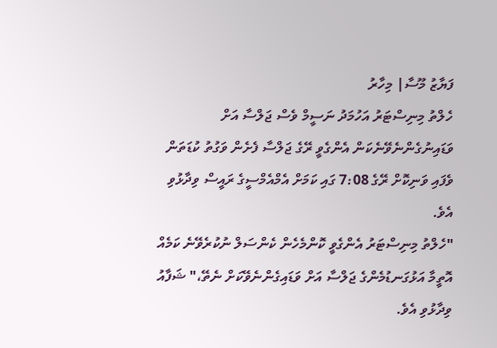ފަޔާޒު މޫސާ| މިހާރު
ހެލްތު މިނިސްޓަރު އަހުމަދު ނަސީމް ވެސް ޖަލްސާ އަށް ވަޑައިނުގެންނެވޭނެކަން އެންގެވީ ރޭގެ ޖަލްސާ ފެށެން ވަގުތު ކުޑަތަން ވެފައި ވަނިކޮށް ރޭގެ 7:08 ގައި ކަމަށް އެމްއެމްސީގެ ރައީސް ވިދާޅުވި އެވެ.
"ހެލްތު މިނިސްޓަރު އެންގެވީ ކޮންމެހެން ކެންސަލް ނުކުރެވޭނެ ކަމެއް އޮތީމާ އަޅުގަނޑުމެންގެ ޖަލްސާ އަށް ވަޑައިގެންނެވޭކަށް ނެތޭ،" ޝަފާއު ވިދާޅުވި އެވެ.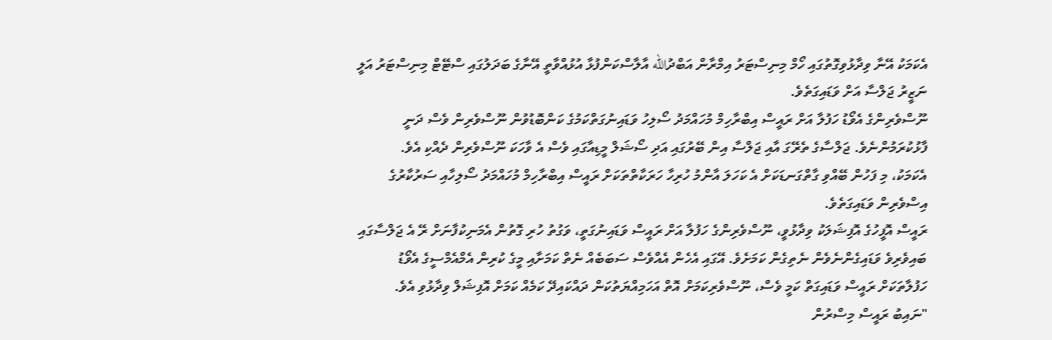އެކަމަކު އޭނާ ވިދާޅުވިގޮތުގައި ހޯމް މިނިސްޓަރު އިމްރާން އަބްދުالله އާލާސްކަންފުޅާ އުޅުއްވާތީ އޭނާގެ ބަދަލުގައި ސްޓޭޓް މިނިސްޓަރު އަލީ ނަޒީރު ޖަލްސާ އަށް ވަޑައިގަތެވެ.
ނޫސްވެރިންގެ އެވޯޑު ހަފުލާ އަށް ރައީސް އިބްރާހިމް މުހައްމަދު ސޯލިހު ވަޑައިނުގަތްކަމުގެ ކަންބޮޑުވުން ނޫސްވެރިން ވެސް ދަނީ ފާޅުކުރަމުންނެވެ. ޖަލްސާގެ ތެރޭގަ އާއި ޖަލްސާ އިން ބޭރުގައި އަދި ސޯޝަލް މީޑިއާގައި ވެސް އެ ވާހަކަ ނޫސްވެރިން ދެއްކި އެވެ.
އެކަމަކު، މި ފަހުން ބޭއްވި ގާތްގަނޑަކަށް އެ ކަހަލަ އާންމު ހުރިހާ ހަރަކާތްތަކަށް ރައީސް އިބްރާހިމް މުހައްމަދު ސޯލިހާއި ސަރުކާރުގެ އިސްވެރިން ވަޑައިގަތެވެ.
ރައީސް އޮފީހުގެ އޮފިޝަލަކު ވިދާޅުވީ، ނޫސްވެރިންގެ ހަފުލާ އަށް ރައީސް ވަޑައިނުގަތީ، ވަގުތު ހުރި ގޮތުން އެމަނިކުފާނަށް ރޭ އެ ޖަލްސާގައި ބައިވެރިވެ ވަޑައިގެންނެވެން ނެތިގެން ކަމަށެވެ. އޭގައި އެހެން އެއްވެސް ސަބަބެއް ނެތް ކަމަށާއި މީގެ ކުރިން އެމްއެމްސީގެ އެވޯޑު ހަފުލާތަކަށް ރައީސް ވަޑައިގަތް ކަމީ ވެސް، ނޫސްވެރިކަމަށް އޮތް އަހަމިއްޔަތުކަން ދައްކައިދޭ ކަމެއް ކަމަށް އޮފިޝަލް ވިދާޅުވި އެވެ.
"ނައިބު ރައީސް މިސްރުން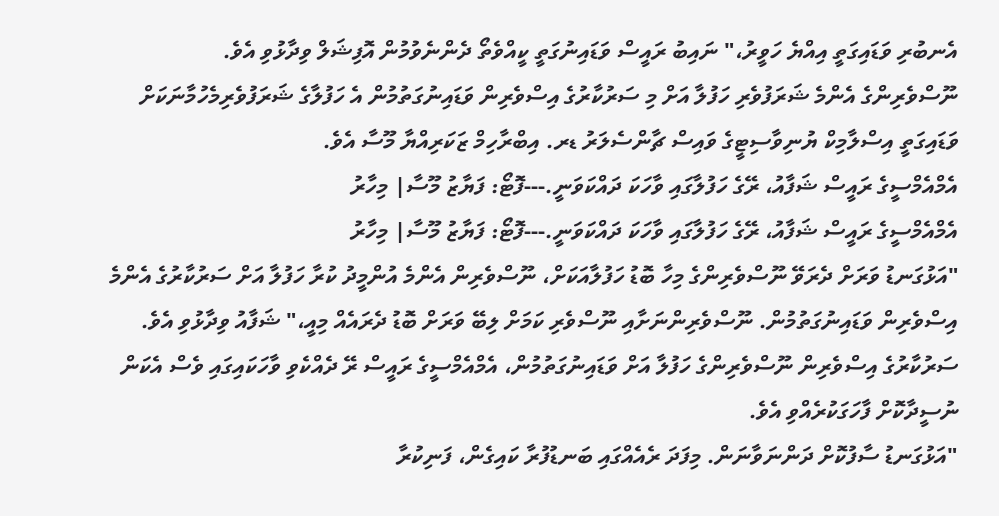އެނބުރި ވަޑައިގަތީ އިއްޔެ ހަވީރު،" ނައިބު ރައީސް ވަޑައިނުގަތީ ކީއްވެތޯ ދެންނެވުމުން އޮފިޝަލް ވިދާޅުވި އެވެ.
ނޫސްވެރިންގެ އެންމެ ޝަރަފުވެރި ހަފުލާ އަށް މި ސަރުކާރުގެ އިސްވެރިން ވަޑައިނުގަތުމުން އެ ހަފުލާގެ ޝަރަފުވެރިމެހުމާނަކަށް ވަޑައިގަތީ އިސްލާމިކް ޔުނިވާސިޓީގެ ވައިސް ޗާންސެލަރު ޑރ. އިބްރާހިމް ޒަކަރިއްޔާ މޫސާ އެވެ.
އެމްއެމްސީގެ ރައީސް ޝަފާއު، ރޭގެ ހަފުލާގައި ވާހަކަ ދައްކަވަނީ.---ފޮޓޯ: ފަޔާޒު މޫސާ| މިހާރު
އެމްއެމްސީގެ ރައީސް ޝަފާއު، ރޭގެ ހަފުލާގައި ވާހަކަ ދައްކަވަނީ.---ފޮޓޯ: ފަޔާޒު މޫސާ| މިހާރު
"އަޅުގަނޑު ވަރަށް ދެރަވޭ ނޫސްވެރިންގެ މިހާ ބޮޑު ހަފުލާއަކަށް، ނޫސްވެރިން އެންމެ އުންމީދު ކުރާ ހަފުލާ އަށް ސަރުކާރުގެ އެންމެ އިސްވެރިން ވަޑައިނުގަތުމުން. ނޫސްވެރިންނަށާއި ނޫސްވެރި ކަމަށް ލިބޭ ވަރަށް ބޮޑު ދެރައެއް މިއީ،" ޝަފާއު ވިދާޅުވި އެވެ.
ސަރުކާރުގެ އިސްވެރިން ނޫސްވެރިންގެ ހަފުލާ އަށް ވަޑައިނުގަތުމުން، އެމްއެމްސީގެ ރައީސް ރޭ ދެއްކެވި ވާހަކައިގައި ވެސް އެކަން ނުސީދާކޮށް ފާހަގަކުރެއްވި އެވެ.
"އަޅުގަނޑު ސާފުކޮށް ދަންނަވާނަން. މިފަދަ ރެއެއްގައި ބަނޑުފުރާ ކައިގެން، ފަނިކުރާ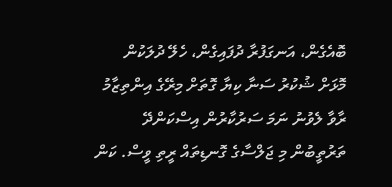ބޮއެގެން، އަނގަފުރާ ދުފައިގެން، ހެލޭ ދުލަކުން މޮޅަށް ޝުކުރު ސަނާ ކިޔާ ގޮތަށް މިރޭގެ އިންތިޒާމު ރާވާ ލެވުނު ނަމަ ސަރުކާރުން އިސްކަންދޭ ތަރުތީބުން މި ޖަލްސާގެ ގޮނޑިތައް ރީތި ވީސް. ކަން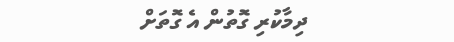ދިމާކުރި ގޮތުން އެ ގޮތަށް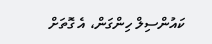ކައުންސިލް ހިންގަން، އެ ގޮތަށް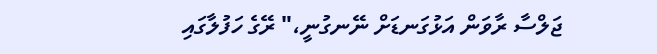ޖަލްސާ ރާވަން އަޅުގަނޑަށް ނޭނގުނީ،" ރޭގެ ހަފުލާގައި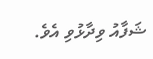ޝަފާއު ވިދާޅުވި އެވެ.